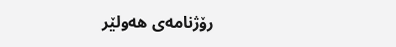رۆژنامەی ھەولێر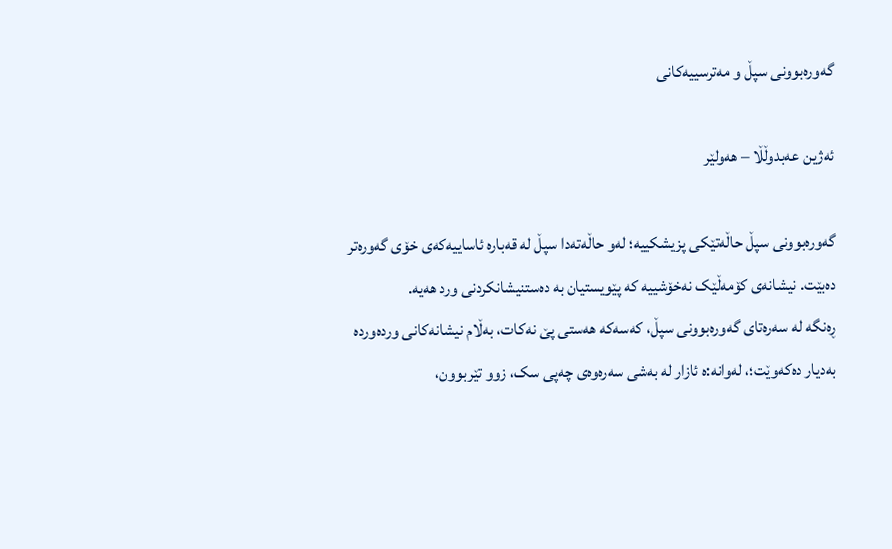گەورەبوونی سپڵ و مەترسییەکانی

ئەژین عەبدوڵڵا – هەولێر

گەورەبوونی سپڵ حاڵەتێکی پزیشکییە؛ لەو حاڵەتەدا سپڵ لە قەبارە ئاساییەکەی خۆی گەورەتر دەبێت. نیشانەی کۆمەڵێک نەخۆشییە کە پێویستیان بە دەستنیشانکردنی ورد هەیە.
ڕەنگە لە سەرەتای گەورەبوونی سپڵ، کەسەکە هەستی پێ نەکات، بەڵام نیشانەکانی وردەوردە بەدیار دەکەوێت؛، لەوانە:ە ئازار لە بەشی سەرەوەی چەپی سک، زوو تێربوون،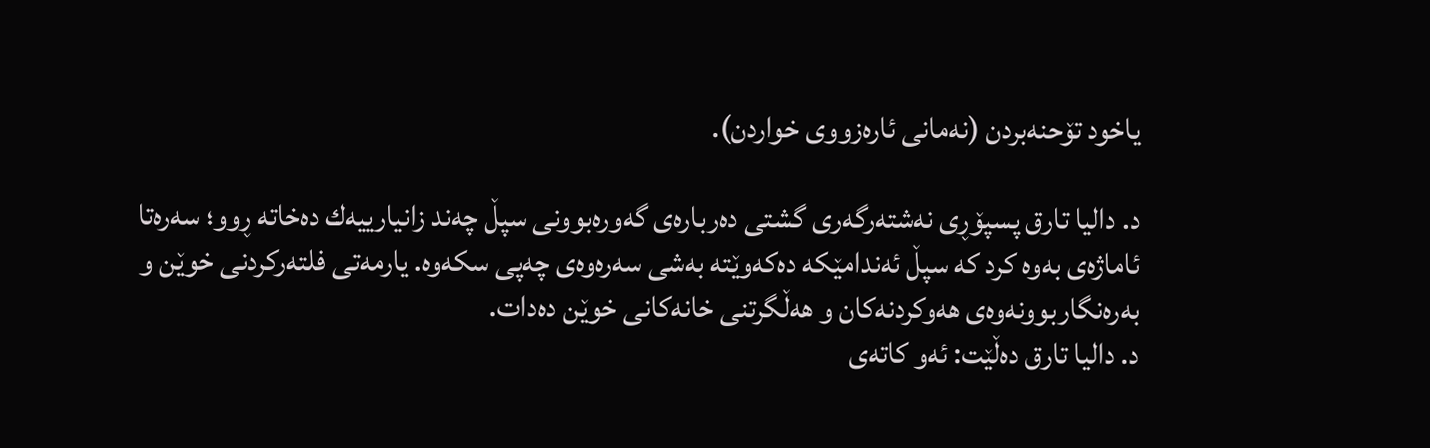یاخود تۆحنەبردن (نەمانی ئارەزووی خواردن).

د. دالیا تارق پسپۆڕی نەشتەرگەری گشتی دەربارەی گەورەبوونی سپڵ چەند زانیارییەك دەخاتە ڕوو؛ سەرەتا ئاماژەی بەوە کرد كە سپڵ ئەندامێکە دەکەوێتە بەشی سەرەوەی چەپی سکەوە. یارمەتی فلتەرکردنی خوێن و بەرەنگاربوونەوەی هەوکردنەکان و هەڵگرتنی خانەکانی خوێن دەدات.
د. دالیا تارق دەڵێت: ئەو کاتەی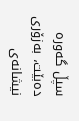سپڵ گەورە دەبێت، بەزۆری نیشانەی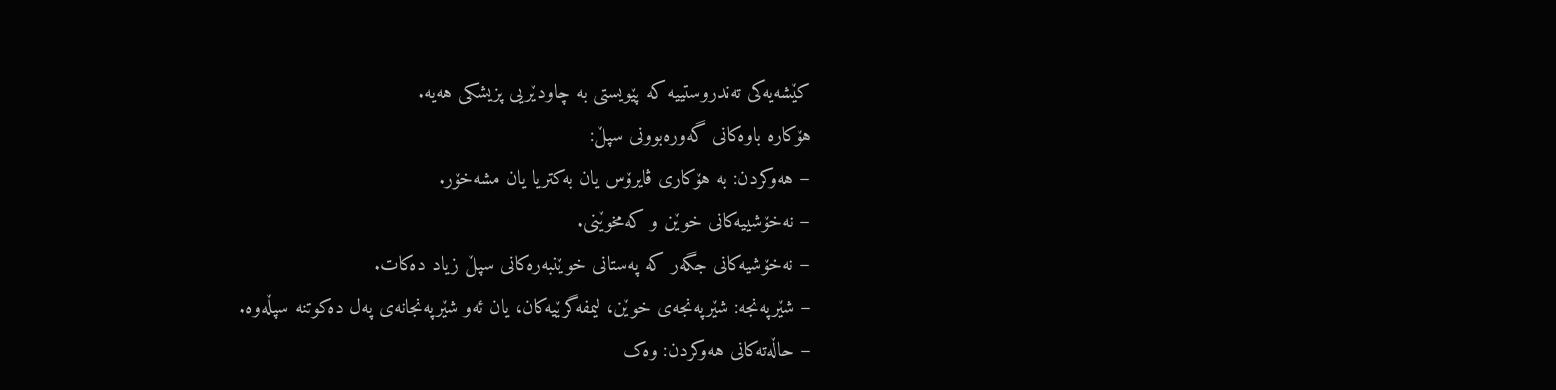کێشەیەکی تەندروستییە کە پێویستی بە چاودێریی پزیشکی هەیە.
هۆکارە باوەکانی گەورەبوونی سپڵ:
– هەوکردن: بە هۆکاری ڤایرۆس یان بەکتریا یان مشەخۆر.
– نەخۆشییەکانی خوێن و کەمخوێنی.
– نەخۆشیەکانی جگەر کە پەستانی خوێنبەرەکانی سپڵ زیاد دەکات.
– شێرپەنجە: شێرپەنجەی خوێن، لیمفەگرێیەکان، یان ئەو شێرپەنجانەی پەل دەکوتنە سپڵەوە.
– حاڵەتەکانی هەوکردن: وەک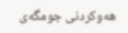هەوکردنی جومگەی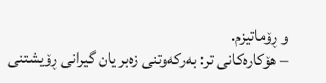و ڕۆماتیزم.
– هۆکارەکانی تر: بەرکەوتنی زەبر یان گیرانی ڕۆیشتنی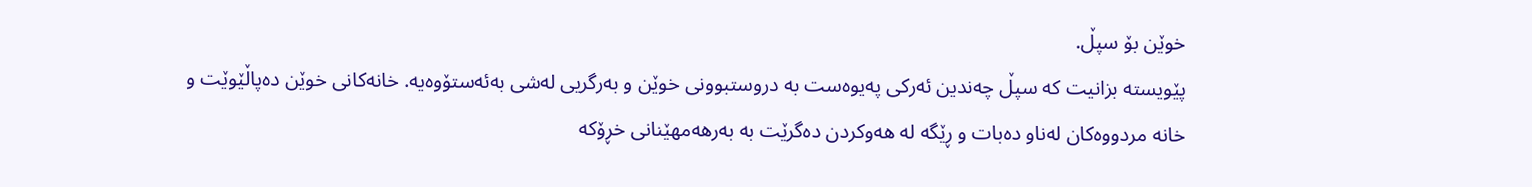خوێن بۆ سپڵ.
پێویستە بزانیت كە سپڵ چەندین ئەرکی پەیوەست بە دروستبوونی خوێن و بەرگریی لەشی بەئەستۆوەیە. خانەکانی خوێن دەپاڵێوێت و خانە مردووەکان لەناو دەبات و ڕێگە لە هەوکردن دەگرێت بە بەرهەمهێنانی خڕۆکە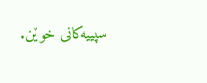سپییەکانی خوێن.